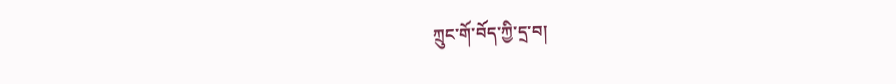ཀྲུང་གོ་བོད་ཀྱི་དྲ་བ།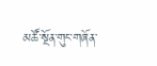མཚོ་སྔོན་གུང་གཞོན་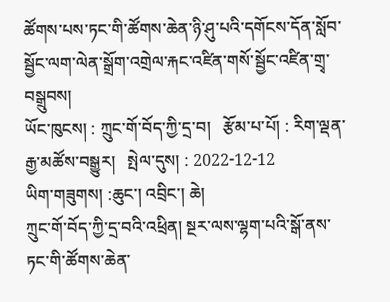ཚོགས་པས་ཏང་གི་ཚོགས་ཆེན་ཉི་ཤུ་པའི་དགོངས་དོན་སློབ་སྦྱོང་ལག་ལེན་སྒྲོག་འགྲེལ་རྐང་འཛིན་གསོ་སྦྱོང་འཛིན་གྲྭ་བསྒྲུབས།
ཡོང་ཁུངས། : ཀྲུང་གོ་བོད་ཀྱི་དྲ་བ།   རྩོམ་པ་པོ། : རིག་ལྡན་རྒྱ་མཚོས་བསྒྱུར།   སྤེལ་དུས། : 2022-12-12
ཡིག་གཟུགས། :ཆུང་། འབྲིང་། ཆེ།
ཀྲུང་གོ་བོད་ཀྱི་དྲ་བའི་འཕྲིན། སྔར་ལས་ལྷག་པའི་སྒོ་ནས་ཏང་གི་ཚོགས་ཆེན་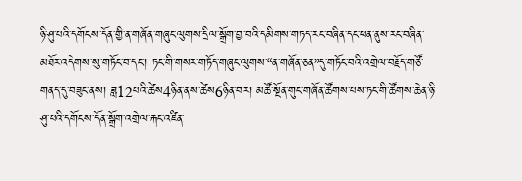ཉི་ཤུ་པའི་དགོངས་དོན་གྱི་ན་གཞོན་གཞུང་ལུགས་དྲིལ་སྒྲོག་བྱ་བའི་དམིགས་གཏད་རང་བཞིན་དང་ཕན་ནུས་རང་བཞིན་མཐོར་འདེགས་སུ་གཏོང་བ་དང་། ཏང་གི་གསར་གཏོད་གཞུང་ལུགས་“ན་གཞོན་ཅན”དུ་གཏོང་བའི་འགྲེལ་བརྗོད་གཙོ་གནད་དུ་བཟུང་ནས། ཟླ12པའི་ཚེས4ཉིན་ནས་ཚེས6ཉིན་བར། མཚོ་སྔོན་གུང་གཞོན་ཚོགས་པས་ཏང་གི་ཚོགས་ཆེན་ཉི་ཤུ་པའི་དགོངས་དོན་སྒྲོག་འགྲེལ་རྐང་འཛིན་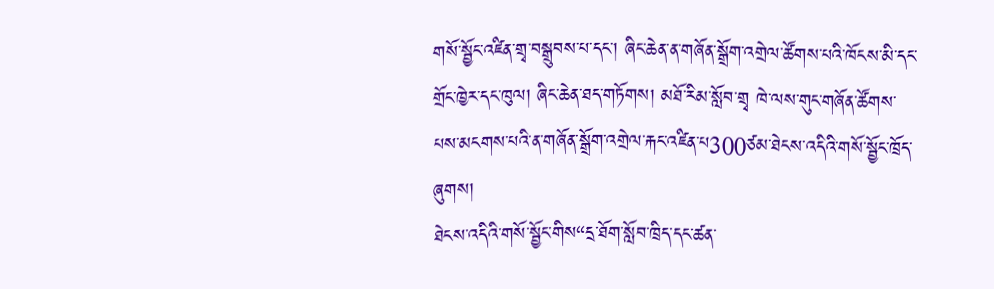གསོ་སྦྱོང་འཛིན་གྲྭ་བསྒྲུབས་པ་དང་། ཞིང་ཆེན་ན་གཞོན་སྒྲོག་འགྲེལ་ཚོགས་པའི་ཁོངས་མི་དང་གྲོང་ཁྱེར་དང་ཁུལ། ཞིང་ཆེན་ཐད་གཏོགས། མཐོ་རིམ་སློབ་གྲྭ ཁེ་ལས་གུང་གཞོན་ཚོགས་པས་མངགས་པའི་ན་གཞོན་སྒྲོག་འགྲེལ་རྐང་འཛིན་པ300ཙམ་ཐེངས་འདིའི་གསོ་སྦྱོང་ཁྲོད་ཞུགས།
ཐེངས་འདིའི་གསོ་སྦྱོང་གིས“དྲ་ཐོག་སློབ་ཁྲིད་དང་ཚན་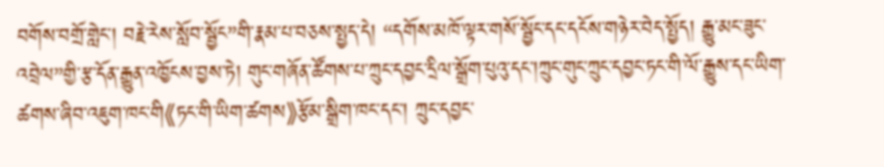བགོས་བགྲོ་གླེང་། བརྗེ་རེས་སློབ་སྦྱོང”གི་རྣམ་པ་བཅས་སྤྱད་དེ། “དགོས་མཁོ་ལྟར་གསོ་སྦྱོང་དང་དངོས་གཉེར་བེད་སྤྱོད། རྒྱུ་མང་ཟུང་འབྲེལ”གྱི་རྩ་དོན་རྒྱུན་འཁྱོངས་བྱས་ཏེ། གུང་གཞོན་ཚོགས་པ་ཀྲུང་དབྱང་དྲིལ་སྒྲོག་པུའུ་དང་།ཀྲུང་གུང་ཀྲུང་དབྱང་ཏང་གི་ལོ་རྒྱུས་དང་ཡིག་ཚགས་ཞིབ་འཇུག་ཁང་གི《ཏང་གི་ཡིག་ཚགས》རྩོམ་སྒྲིག་ཁང་དང་། ཀྲུང་དབྱང་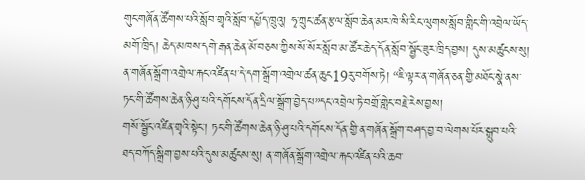གུང་གཞོན་ཚོགས་པའི་སློབ་གྲྭའི་སློབ་དཔྱོད་ཁྲུའུ། ཧྭ་ཀྲུང་ཚན་རྩལ་སློབ་ཆེན་མར་ཁེ་སི་རིང་ལུགས་སློབ་གླིང་གི་འབྲེལ་ཡོད་མགོ་ཁྲིད། ཆེད་མཁས་དགེ་རྒན་ཆེན་མོ་བཅས་ཀྱིས་སོ་སོར་སློབ་མ་ཚོར་ཆེད་དོན་སློབ་སྦྱོང་ཟུར་ཁྲིད་བྱས། དུས་མཚུངས་སུ། ན་གཞོན་སྒྲོག་འགྲེལ་རྐང་འཛིན་པ་དེ་དག་སྒྲོག་འགྲེལ་ཚན་ཆུང19རུ་བགོས་ཏེ། “ཇི་ལྟར་ན་གཞོན་ཅན་གྱི་མཐོང་སྣེ་ནས་ཏང་གི་ཚོགས་ཆེན་ཉི་ཤུ་པའི་དགོངས་དོན་དྲིལ་སྒྲོག་བྱེད་པ”དང་འབྲེལ་ཏེ་བགྲོ་གླེང་བརྗེ་རེས་བྱས།
གསོ་སྦྱོང་འཛིན་གྲྭའི་སྟེང་། ཏང་གི་ཚོགས་ཆེན་ཉི་ཤུ་པའི་དགོངས་དོན་གྱི་ན་གཞོན་སྒྲོག་བཤད་བྱ་བ་ལེགས་པོར་སྒྲུབ་པའི་ཐད་བཀོད་སྒྲིག་བྱས་པའི་དུས་མཚུངས་སུ། ན་གཞོན་སྒྲོག་འགྲེལ་རྐང་འཛིན་པའི་ཆབ་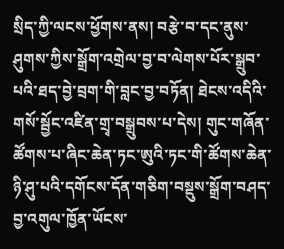སྲིད་ཀྱི་ལངས་ཕྱོགས་ནས། བརྩེ་བ་དང་ནུས་ཤུགས་ཀྱིས་སྒྲོག་འགྲེལ་བྱ་བ་ལེགས་པོར་སྒྲུབ་པའི་ཐད་བྱེ་བྲག་གི་བླང་བྱ་བཏོན། ཐེངས་འདིའི་གསོ་སྦྱོང་འཛིན་གྲྭ་བསྒྲུབས་པ་དེས། གུང་གཞོན་ཚོགས་པ་ཞིང་ཆེན་ཏང་ཨུའི་ཏང་གི་ཚོགས་ཆེན་ཉི་ཤུ་པའི་དགོངས་དོན་གཅིག་བསྡུས་སྒྲོག་བཤད་བྱ་འགུལ་ཁྱོན་ཡོངས་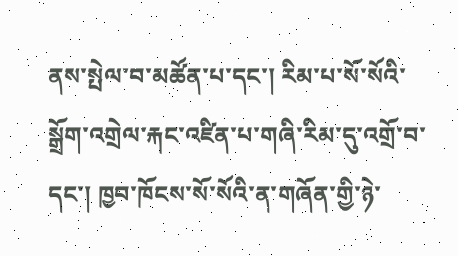ནས་སྤེལ་བ་མཚོན་པ་དང་། རིམ་པ་སོ་སོའི་སྒྲོག་འགྲེལ་རྐང་འཛིན་པ་གཞི་རིམ་དུ་འགྲོ་བ་དང་། ཁྱབ་ཁོངས་སོ་སོའི་ན་གཞོན་གྱི་ཉེ་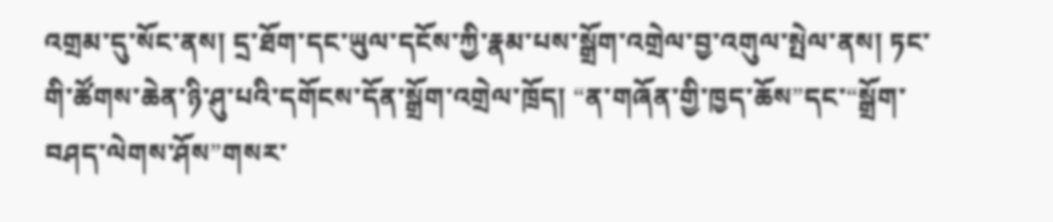འགྲམ་དུ་སོང་ནས། དྲ་ཐོག་དང་ཡུལ་དངོས་ཀྱི་རྣམ་པས་སྒྲོག་འགྲེལ་བྱ་འགུལ་སྤེལ་ནས། ཏང་གི་ཚོགས་ཆེན་ཉི་ཤུ་པའི་དགོངས་དོན་སྒྲོག་འགྲེལ་ཁྲོད། “ན་གཞོན་གྱི་ཁྱད་ཆོས”དང་“སྒྲོག་བཤད་ལེགས་ཤོས”གསར་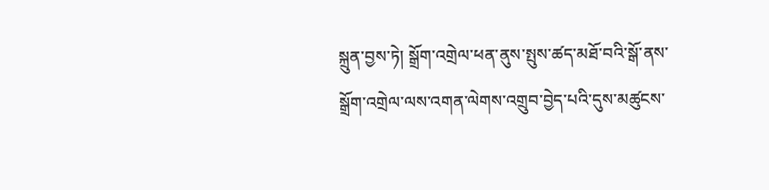སྐྲུན་བྱས་ཏེ། སྒྲོག་འགྲེལ་ཕན་ནུས་སྤུས་ཚད་མཐོ་བའི་སྒོ་ནས་སྒྲོག་འགྲེལ་ལས་འགན་ལེགས་འགྲུབ་བྱེད་པའི་དུས་མཚུངས་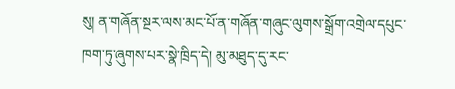སུ། ན་གཞོན་སྔར་ལས་མང་པོ་ན་གཞོན་གཞུང་ལུགས་སྒྲོག་འགྲེལ་དཔུང་ཁག་ཏུ་ཞུགས་པར་སྣེ་ཁྲིད་དེ། མུ་མཐུད་དུ་རང་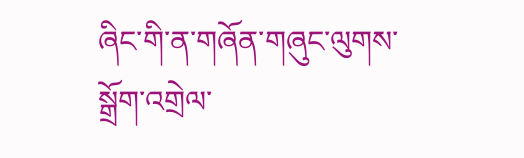ཞིང་གི་ན་གཞོན་གཞུང་ལུགས་སྒྲོག་འགྲེལ་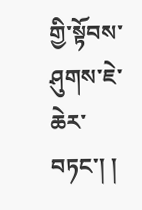གྱི་སྟོབས་ཤུགས་ཇེ་ཆེར་བཏང་། །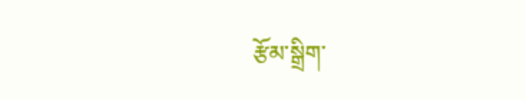རྩོམ་སྒྲིག་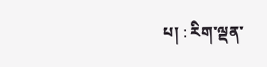པ། : རིག་ལྡན་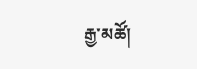རྒྱ་མཚོ།